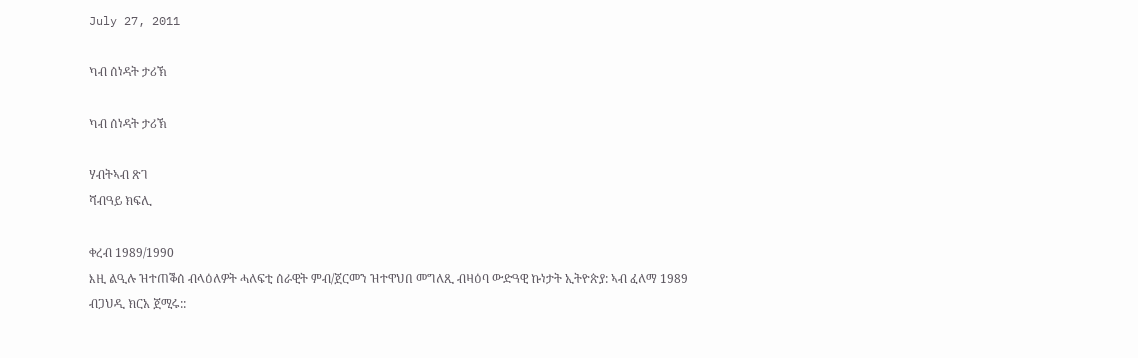July 27, 2011

ካብ ሰነዳት ታሪኽ

ካብ ሰነዳት ታሪኽ

ሃብትኣብ ጽገ
ሻብዓይ ክፍሊ

ቀረብ 1989/1990
እዚ ልዒሉ ዝተጠቕሰ ብላዕለዎት ሓለፍቲ ሰራዊት ምብ/ጀርመን ዝተዋህበ መግለጺ ብዛዕባ ውድዓዊ ኩነታት ኢትዮጵያ: ኣብ ፈለማ 1989 ብጋህዲ ክርአ ጀሚሩ::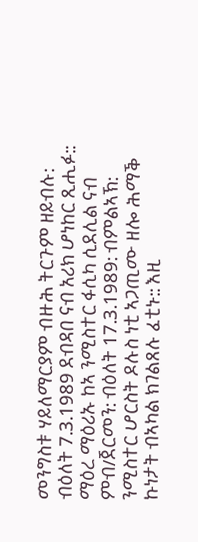መንግስቱ ሃይለማርያም ብዙሕ ትርጉም ዘይብሉ: ብዕለት 7.3.1989 ደብዳበ ናብ አሪክ ሆነከር ጺሒፉ:: ማዕረ ማዕሪኡ ከኣ ንሚስተር ፋሲካ ሲደሊል ናብ ምብ/ጀርመን: ብዕለት 17.3.1989: ብምልኣኽ: ንሚስተር ሆርስት ዶሉስ ነቲ ኣጋጢሙ ዘሎ ሕማቕ ኩነታት ብኣካል ክገልጸሉ ፈቲኑ:: እዚ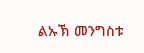ልኡኽ መንግስቱ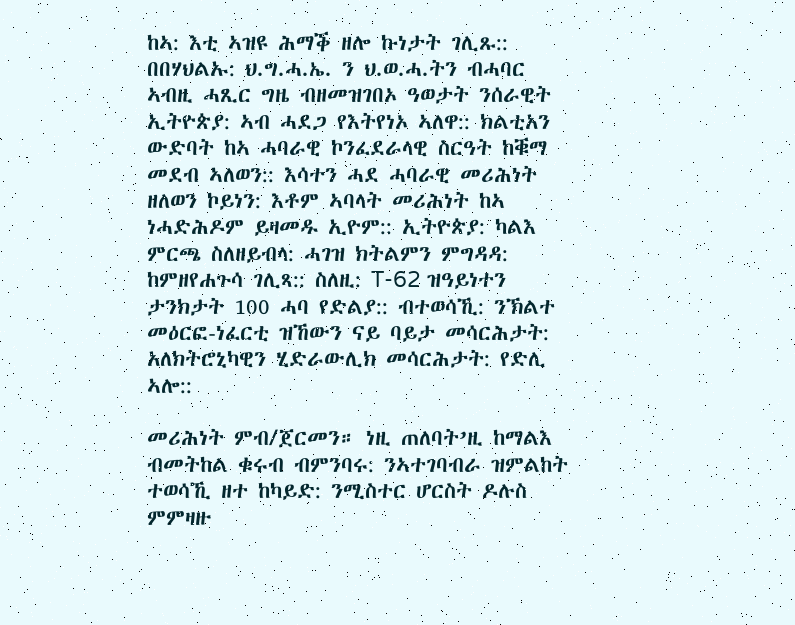ከኣ: እቲ ኣዝዩ ሕማቕ ዘሎ ኩነታት ገሊጹ:: በበሃህልኡ: ህ.ግ.ሓ.ኤ. ን ህ.ወ.ሓ.ትን ብሓባር ኣብዚ ሓጺር ግዜ ብዘመዝገበኦ ዓወታት ንሰራዊት ኢትዮጵያ: ኣብ ሓደጋ የእትየነኦ ኣለዋ:: ክልቲአን ውድባት ከኣ ሓባራዊ ኮንፈደራላዊ ስርዓት ከቑማ መደብ ኣለወን:: እሳተን ሓደ ሓባራዊ መሪሕነት ዘለወን ኮይነን: እቶም ኣባላት መሪሕነት ከኣ ነሓድሕዶም ይዛመዱ ኢዮም:: ኢትዮጵያ: ካልእ ምርጫ ስለዘይብላ: ሓገዝ ክትልምን ምግዳዳ: ከምዘየሐጉሳ ገሊጻ:: ስለዚ: T-62 ዝዓይነተን ታንክታት 100 ሓባ የድልያ:: ብተወሳኺ: ንኽልተ መዕርፎ-ነፈርቲ ዝኸውን ናይ ባይታ መሳርሕታት: አለክትሮኒካዊን ሂድራውሊክ መሳርሕታት: የድሊ ኣሎ::

መሪሕነት ምብ/ጀርመን። ነዚ ጠለባት’ዚ ከማልእ ብመትከል ቁሩብ ብምንባሩ: ንኣተገባብራ ዝምልከት ተወሳኺ ዘተ ከካይድ: ንሚስተር ሆርስት ዶሉስ ምምዛዙ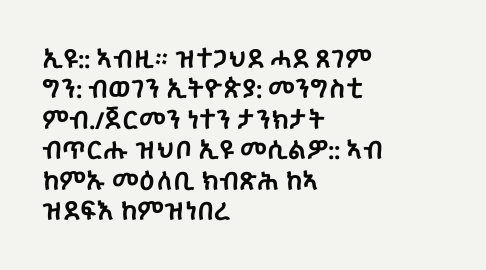ኢዩ:: ኣብዚ። ዝተጋህደ ሓደ ጸገም ግን: ብወገን ኢትዮጵያ: መንግስቲ ምብ./ጀርመን ነተን ታንክታት ብጥርሑ ዝህቦ ኢዩ መሲልዎ:: ኣብ ከምኡ መዕለቢ ክብጽሕ ከኣ ዝደፍእ ከምዝነበረ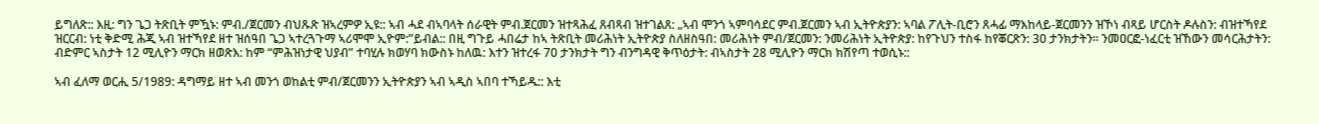ይግለጽ:: እዚ: ግን ጌጋ ትጽቢት ምዃኑ: ምብ./ጀርመን ብህጹጽ ዝኣረምዎ ኢዩ:: ኣብ ሓደ ብኣባላት ሰራዊት ምብ.ጀርመን ዝተጻሕፈ ጸብጻብ ዝተገልጸ: „ኣብ ሞንጎ ኣምባሳደር ምብ.ጀርመን ኣብ ኢትዮጵያን: ኣባል ፖሊት-ቢሮን ጸሓፊ ማእከላይ-ጀርመንን ዝኾነ ብጻይ ሆርስት ዶሉስን: ብዝተኻየደ ዝርርብ: ነቲ ቅድሚ ሕጂ ኣብ ዝተኻየደ ዘተ ዝሰዓበ ጌጋ ኣተረጓጉማ ኣሪሞሞ ኢዮም:”ይብል:: በዚ ግጉይ ሓበሬታ ከኣ ትጽቢት መሪሕነት ኢትዮጵያ ስለዘስዓበ: መሪሕነት ምብ/ጀርመን: ንመሪሕነት ኢትዮጵያ: ከየጉህን ተስፋ ከየቖርጽን: 30 ታንክታትን። ንመዐርፎ-ነፈርቲ ዝኸውን መሳርሕታትን: ብድምር ኣስታት 12 ሚሊዮን ማርክ ዘወጽእ: ከም “ምሕዝነታዊ ህያብ” ተባሂሉ ክወሃባ ክውስኑ ከለዉ: እተን ዝተረፋ 70 ታንክታት ግን ብንግዳዊ ቅጥዕታት: ብኣስታት 28 ሚሊዮን ማርክ ክሽየጣ ተወሲኑ::

ኣብ ፈለማ ወርሒ 5/1989: ዳግማይ ዘተ ኣብ መንጎ ወከልቲ ምብ/ጀርመንን ኢትዮጵያን ኣብ ኣዲስ ኣበባ ተኻይዱ:: እቲ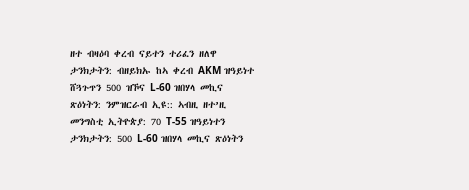ዘተ ብዛዕባ ቀረብ ናይተን ተሪፈን ዘለዋ ታንክታትን: ብዘይክኡ ከኣ ቀረብ AKM ዝዓይነተ ሸጓጉጥን 500 ዝኾና L-60 ዝበሃላ መኪና ጽዕነትን: ንምዝርራብ ኢዩ:: ኣብዚ ዘተ’ዚ መንግስቲ ኢትዮጵያ: 70 T-55 ዝዓይነተን ታንክታትን: 500 L-60 ዝበሃላ መኪና ጽዕነትን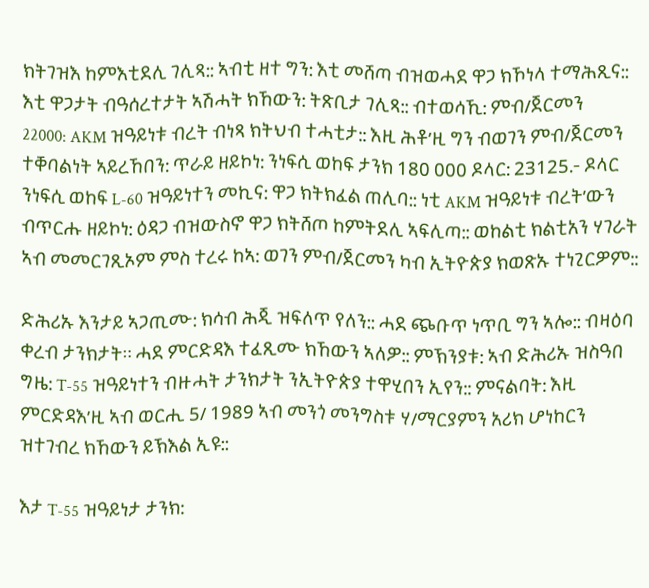ክትገዝእ ከምእቲደሊ ገሊጻ:: ኣብቲ ዘተ ግን: እቲ መሸጣ ብዝወሓደ ዋጋ ክኾነላ ተማሕጺና:: እቲ ዋጋታት ብዓሰረተታት ኣሽሓት ክኸውን: ትጽቢታ ገሊጻ:: ብተወሳኺ: ምብ/ጀርመን 22000: AKM ዝዓይነቱ ብረት ብነጻ ክትህብ ተሓቲታ:: እዚ ሕቶ’ዚ ግን ብወገን ምብ/ጀርመን ተቐባልነት ኣይረኸበን: ጥራይ ዘይኮነ: ንነፍሲ ወከፍ ታንክ 180 000 ዶላር: 23125.- ዶላር ንነፍሲ ወከፍ L-60 ዝዓይነተን መኪና: ዋጋ ክትክፈል ጠሊባ:: ነቲ AKM ዝዓይነቱ ብረት’ውን ብጥርሑ ዘይኮነ: ዕዳጋ ብዝውስኖ ዋጋ ክትሸጦ ከምትደሊ ኣፍሊጣ:: ወከልቲ ክልቲአን ሃገራት ኣብ መመርገጺኦም ምስ ተረሩ ከኣ: ወገን ምብ/ጀርመን ካብ ኢትዮጵያ ክወጽኡ ተነጊርዎም::

ድሕሪኡ እንታይ ኣጋጢሙ: ክሳብ ሕጂ ዝፍለጥ የለን:: ሓደ ጭቡጥ ነጥቢ ግን ኣሎ:: ብዛዕባ ቀረብ ታንክታት። ሓደ ምርድዳእ ተፈጺሙ ክኸውን ኣለዎ:: ምኽንያቱ: ኣብ ድሕሪኡ ዝስዓበ ግዜ: T-55 ዝዓይነተን ብዙሓት ታንክታት ንኢትዮጵያ ተዋሂበን ኢየን:: ምናልባት: እዚ ምርድዳእ’ዚ ኣብ ወርሒ 5/ 1989 ኣብ መንጎ መንግስቱ ሃ/ማርያምን አሪክ ሆነከርን ዝተገብረ ክኸውን ይኽእል ኢዩ::

እታ T-55 ዝዓይነታ ታንክ: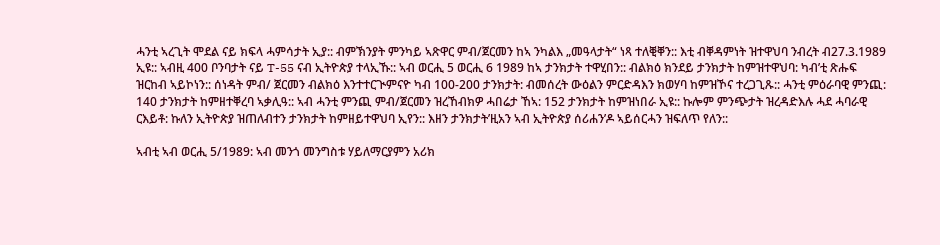ሓንቲ ኣረጊት ሞደል ናይ ክፍላ ሓምሳታት ኢያ:: ብምኽንያት ምንካይ ኣጽዋር ምብ/ጀርመን ከኣ ንካልእ „መዓላታት“ ነጻ ተለቒቐን:: እቲ ብቐዳምነት ዝተዋህባ ንብረት ብ27.3.1989 ኢዩ:: ኣብዚ 400 ቦንባታት ናይ T-55 ናብ ኢትዮጵያ ተላኢኹ:: ኣብ ወርሒ 5 ወርሒ 6 1989 ከኣ ታንክታት ተዋሂበን:: ብልክዕ ክንደይ ታንክታት ከምዝተዋህባ: ካብ’ቲ ጽሑፍ ዝርከብ ኣይኮነን:: ሰነዳት ምብ/ ጀርመን ብልክዕ እንተተርጒምናዮ ካብ 100-200 ታንክታት: ብመሰረት ውዕልን ምርድዳእን ክወሃባ ከምዝኾና ተረጋጊጹ:: ሓንቲ ምዕራባዊ ምንጪ: 140 ታንክታት ከምዘተቐረባ ኣቃሊዓ:: ኣብ ሓንቲ ምንጪ ምብ/ጀርመን ዝረኸብክዎ ሓበሬታ ኸኣ: 152 ታንክታት ከምዝነበራ ኢዩ:: ኩሎም ምንጭታት ዝረዳድእሉ ሓደ ሓባራዊ ርእይቶ: ኩለን ኢትዮጵያ ዝጠለብተን ታንክታት ከምዘይተዋህባ ኢየን:: እዘን ታንክታት’ዚአን ኣብ ኢትዮጵያ ሰሪሐን’ዶ ኣይሰርሓን ዝፍለጥ የለን::

ኣብቲ ኣብ ወርሒ 5/1989: ኣብ መንጎ መንግስቱ ሃይለማርያምን አሪክ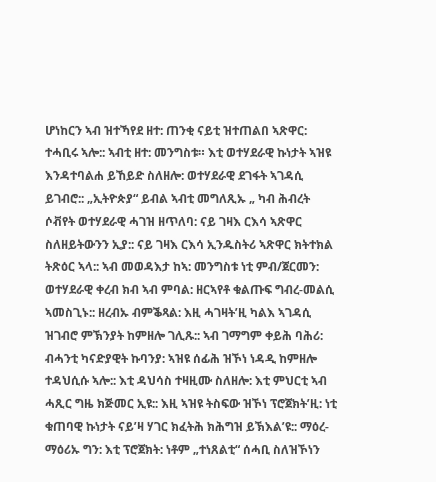ሆነከርን ኣብ ዝተኻየደ ዘተ: ጠንቂ ናይቲ ዝተጠልበ ኣጽዋር: ተሓቢሩ ኣሎ:: ኣብቲ ዘተ: መንግስቱ። እቲ ወተሃደራዊ ኩነታት ኣዝዩ እንዳተባልሐ ይኸይድ ስለዘሎ: ወተሃደራዊ ደገፋት ኣገዳሲ ይገብሮ:: „ኢትዮጵያ“ ይብል ኣብቲ መግለጺኡ „ ካብ ሕብረት ሶቭየት ወተሃደራዊ ሓገዝ ዘጥለባ: ናይ ገዛእ ርእሳ ኣጽዋር ስለዘይትውንን ኢያ:: ናይ ገዛእ ርእሳ ኢንዱስትሪ ኣጽዋር ክትተክል ትጽዕር ኣላ:: ኣብ መወዳእታ ከኣ: መንግስቱ ነቲ ምብ/ጀርመን: ወተሃደራዊ ቀረብ ክብ ኣብ ምባል: ዘርኣየቶ ቁልጡፍ ግብረ-መልሲ ኣመስጊኑ:: ዘረብኡ ብምቕጻል: እዚ ሓገዛት’ዚ ካልእ ኣገዳሲ ዝገብሮ ምኽንያት ከምዘሎ ገሊጹ:: ኣብ ገማግም ቀይሕ ባሕሪ: ብሓንቲ ካናድያዊት ኩባንያ: ኣዝዩ ሰፊሕ ዝኾነ ነዳዲ ከምዘሎ ተዳህሲሱ ኣሎ:: እቲ ዳህሳስ ተዛዚሙ ስለዘሎ: እቲ ምህርቲ ኣብ ሓጺር ግዜ ክጅመር ኢዩ:: እዚ ኣዝዩ ትስፍው ዝኾነ ፕሮጀክት’ዚ: ነቲ ቁጠባዊ ኩነታት ናይ’ዛ ሃገር ክፈትሕ ክሕግዝ ይኽእል’ዩ:: ማዕረ-ማዕሪኡ ግን: እቲ ፕሮጀክት: ነቶም „ተነጸልቲ“ ሰሓቢ ስለዝኾነን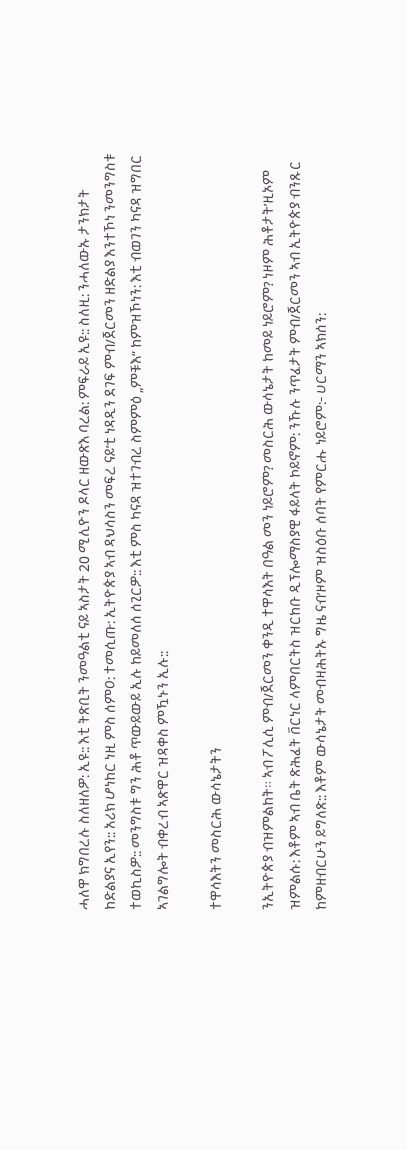ሓለዋ ክግበረሉ ስለዘለዎ: ኢዩ:: እቲ ትጽቢት ንመዓልቲ ናይ ኣስታት 20 ሚሊዮን ዶላር ዘውጽእ ባረል: ምፍራይ ኢዩ:: ስለዚ: ንሓለውኡ ታንክታት ከድልያና ኢየን:: አሪክ ሆነከር ነዚ ምስ ሰምዐ: ተመሲጡ: ኢትዮጵያ ኣብ ዳህሳስን መፍረ ናይ’ቲ ነዳዲን ደገፍ ምብ/ጀርመን ዘድልያ እንተኾነ ንመንግስቱ ተወኪስዎ:: መንግስቱ ግን ሕቶ ጥውይውይ ኢሉ ከይመለሰ ሰጊርዎ:: እቲ ምስ ካናዳ ዝተገብረ ስምምዕ „ምቹእ“ ከምዝኾነን: እቲ ብወገን ካናዳ ዝግበር ኣገልግሎት ብቀረብ ኣጽዋር ዝዳቀስ ምዃኑን ኢሉ::

ተዋሳእትን መስርሕ ውሳኔታትን

ንኢትዮጵያ ብዝምልከት። ኣብ ፖሊሲ ምብ/ጀርመን ቀንዲ ተዋሳእት በዓል መን ነይሮም? መስርሕ ውሳኔታት ከመይ ነይሮም? ነዞም ሕቶታት’ዚኦም ዝምልሱ: እቶም ኣብ ቤት ጽሕፈት ቨርነር ላምበርትስ ዝርከቡ ዲፕሎማስያዊ ፋይላት ኮይኖም: ንኹሉ ንጥፈታት ምብ/ጀርመን ኣብ ኢትዮጵያ ብንጹር ከምዘብርሁን ይግለጽ:: እቶም ውሳኔታት መብዛሕትኡ ግዜ ናብ’ዞም ዝስዕቡ ሰባት የምርሑ ነይሮም:- ሀርማን ኣክሰን: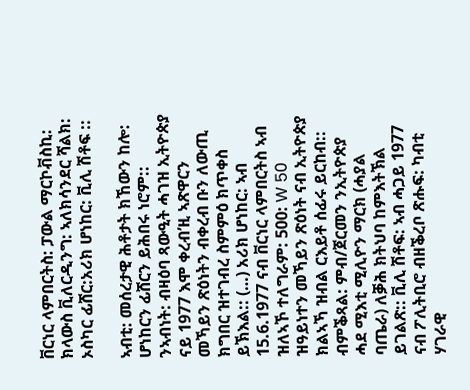ቨርነር ላምበርትስ: ፓውል ማርኮቭስኪ: ክላውስ ቪለርዲንግ: ኣለክሳንደር ሻልክ: ኦስካር ፊሸር:አሪክ ሆነከር: ቪሊ ሽቶፍ ::

ኣብቲ: መሰረታዊ ሕቶታት ክኸውን ከሎ: ሆነከርን ፊሸርን ይሕበሩ ነሮም:: ንኣብነት: ብዛዕባ ጻውዒት ሓገዝ ኢትዮጵያ ናይ 1977 እሞ ቀረብ’ዚ ኣጽዋርን መኻይን ጽዕነትን ብቀረብ ቡን ለውጢ ክግበር ዝተገብረ ስምምዕ ክጥቀስ ይኽእል:: (…) አሪክ ሆነከር: ኣብ 15.6.1977 ናብ ቨርነር ላምበርትስ ኣብ ዝለኣኾ ተለግራም: 500: W 50 ዝዓይነተን መኻይን ጽዕነት ናብ ኢትዮጵያ ክልኣኻ ዝብል ርእይቶ ሰፊሩ ይርከብ:: ብምቕጻል: ምብ/ጀርመን ንኢትዮጵያ ሓደ ሚእቲ ሚሊዮን ማርክ (ሓያል ባጤራ) ለቓሕ ክትህባ ከምእትኽል ይገልጽ:: ቪሊ ሽቶፍ: ኣብ ሓጋይ 1977 ናብ ፖሊትቢሮ ብዘቕረቦ ጽሑፍ: ካብቲ ሃገራዊ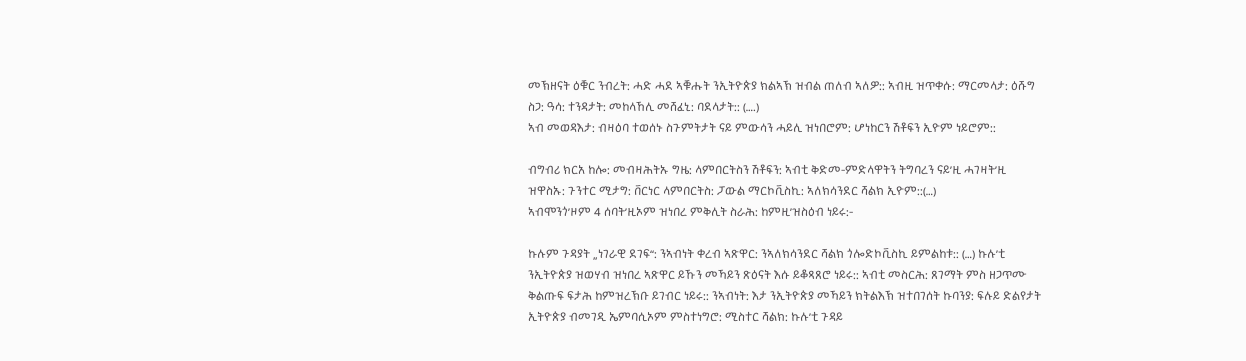መኽዘናት ዕቑር ንብረት: ሓድ ሓደ ኣቑሑት ንኢትዮጵያ ክልኣኽ ዝብል ጠለብ ኣለዎ:: ኣብዚ ዝጥቀሱ: ማርመላታ: ዕሹግ ስጋ: ዓሳ: ተንዳታት: መከላኸሊ መሸፈኒ: ባደላታት:: (….)
ኣብ መወዳእታ: ብዛዕባ ተወሰኑ ስጉምትታት ናይ ምውሳን ሓይሊ ዝነበሮም: ሆነከርን ሽቶፍን ኢዮም ነይሮም::

ብግብሪ ክርአ ከሎ: መብዛሕትኡ ግዜ: ላምበርትስን ሽቶፍን: ኣብቲ ቅድመ-ምድላዋትን ትግባረን ናይ’ዚ ሓገዛት’ዚ ዝዋስኡ: ጉንተር ሚታግ: ቨርነር ላምበርትስ: ፓውል ማርኮቪስኪ: ኣለክሳንደር ሻልክ ኢዮም::(…)
ኣብሞንጎ’ዞም 4 ሰባት’ዚኦም ዝነበረ ምቅሊት ስራሕ: ከምዚ’ዝስዕብ ነይሩ:-

ኩሉም ጉዳያት „ነገራዊ ደገፍ“: ንኣብነት ቀረብ ኣጽዋር: ንኣለክሳንደር ሻልክ ጎሎድኮቪስኪ ይምልከቱ:: (…) ኩሉ’ቲ ንኢትዮጵያ ዝወሃብ ዝነበረ ኣጽዋር ይኹን መኻይን ጽዕናት እሱ ይቆጻጸሮ ነይሩ:: ኣብቲ መስርሕ: ጸገማት ምስ ዘጋጥሙ ቅልጡፍ ፍታሕ ከምዝረኽቡ ይገብር ነይሩ:: ንኣብነት: እታ ንኢትዮጵያ መኻይን ክትልእኽ ዝተበገሰት ኩባንያ: ፍሉይ ድልየታት ኢትዮጵያ ብመገዲ ኤምባሲኦም ምስተነግሮ: ሚስተር ሻልክ: ኩሉ’ቲ ጉዳይ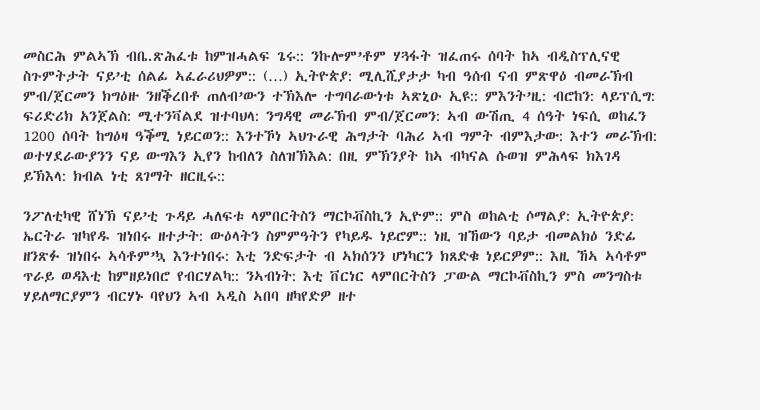መስርሕ ምልኣኽ ብቤ.ጽሕፈቱ ከምዝሓልፍ ጌሩ:: ንኩሎም’ቶም ሃጓፋት ዝፈጠሩ ሰባት ከኣ ብዲስፕሊናዊ ስጉምትታት ናይ’ቲ ሰልፊ ኣፈራሪህዎም:: (…) ኢትዮጵያ: ሚሊሺያታታ ካብ ዓሰብ ናብ ምጽዋዕ ብመራኽብ ምብ/ጀርመን ክግዕዙ ንዘቕረበቶ ጠለብ’ውን ተኽእሎ ተግባራውነቱ ኣጽኒዑ ኢዩ:: ምእንት’ዚ: ብሮከን: ላይፕሲግ: ፍሪድሪክ አንጀልስ: ሚተንቫልደ ዝተባህላ: ንግዳዊ መራኽብ ምብ/ጀርመን: ኣብ ውሽጢ 4 ሰዓት ነፍሲ ወከፈን 1200 ሰባት ከግዕዛ ዓቕሚ ነይርወን:: እንተኾነ ኣህጉራዊ ሕግታት ባሕሪ ኣብ ግምት ብምእታው: እተን መራኽብ: ወተሃደራውያንን ናይ ውግእን ኢየን ከብለን ስለዝኽእል: በዚ ምኽንያት ከኣ ብካናል ሱወዝ ምሕላፍ ክእገዳ ይኽእላ: ክብል ነቲ ጸገማት ዘርዚሩ::

ንፖለቲካዊ ሸነኽ ናይ’ቲ ጉዳይ ሓለፍቱ ላምበርትስን ማርኮቭስኪን ኢዮም:: ምስ ወከልቲ ሶማልያ: ኢትዮጵያ: ኤርትራ ዝካየዱ ዝነበሩ ዘተታት: ውዕላትን ስምምዓትን የካይዱ ነይሮም:: ነዚ ዝኸውን ባይታ ብመልክዕ ንድፊ ዘንጽፉ ዝነበሩ ኣሳቶም’ኳ እንተነበሩ: እቲ ንድፍታት ብ ኣክሰንን ሆነካርን ክጸድቁ ነይርዎም:: እዚ ኸኣ ኣሳቶም ጥራይ ወዳእቲ ከምዘይነበሮ የብርሃልካ:: ንኣብነት: እቲ ቨርነር ላምበርትስን ፓውል ማርኮቭስኪን ምስ መንግስቱ ሃይለማርያምን ብርሃኑ ባየህን ኣብ ኣዲስ ኣበባ ዘካየድዎ ዘተ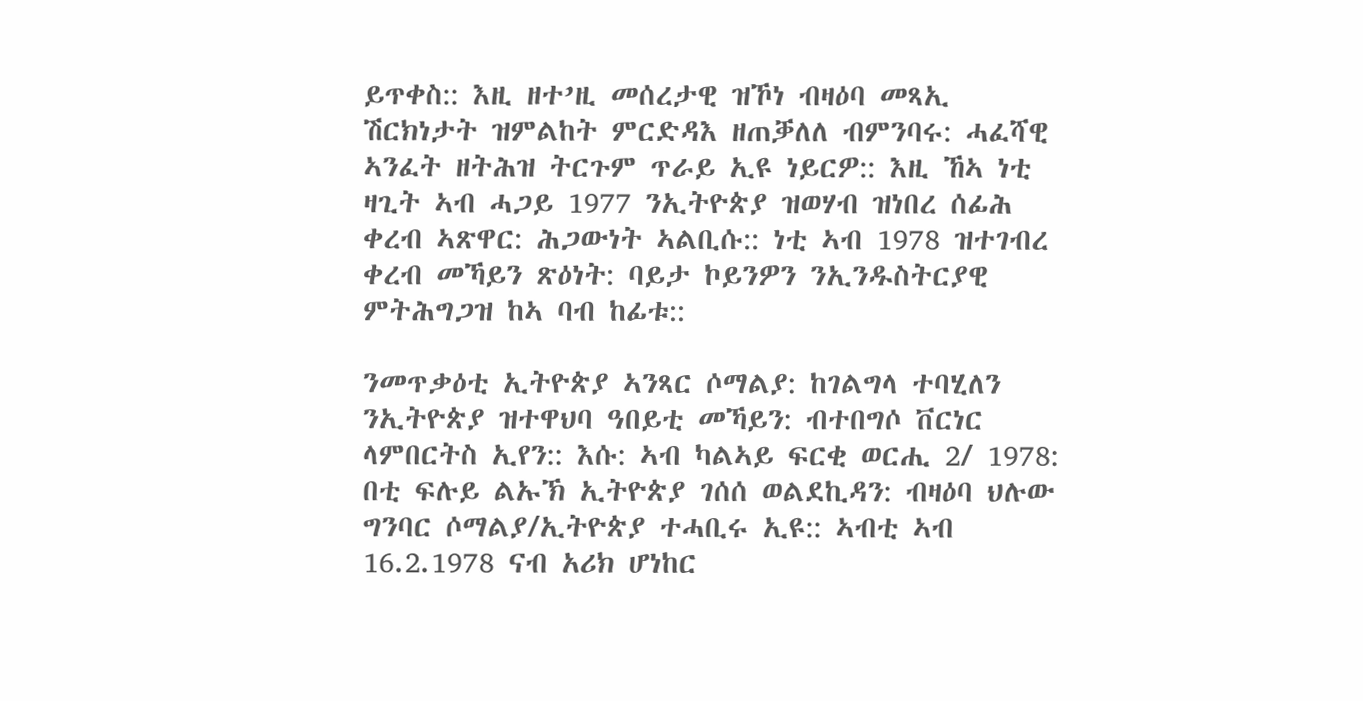ይጥቀስ:: እዚ ዘተ’ዚ መሰረታዊ ዝኾነ ብዛዕባ መጻኢ ሽርክነታት ዝምልከት ምርድዳእ ዘጠቓለለ ብምንባሩ: ሓፈሻዊ ኣንፈት ዘትሕዝ ትርጉም ጥራይ ኢዩ ነይርዎ:: እዚ ኸኣ ነቲ ዛጊት ኣብ ሓጋይ 1977 ንኢትዮጵያ ዝወሃብ ዝነበረ ሰፊሕ ቀረብ ኣጽዋር: ሕጋውነት ኣልቢሱ:: ነቲ ኣብ 1978 ዝተገብረ ቀረብ መኻይን ጽዕነት: ባይታ ኮይንዎን ንኢንዱስትርያዊ ምትሕግጋዝ ከኣ ባብ ከፊቱ::

ንመጥቃዕቲ ኢትዮጵያ ኣንጻር ሶማልያ: ከገልግላ ተባሂለን ንኢትዮጵያ ዝተዋህባ ዓበይቲ መኻይን: ብተበግሶ ቨርነር ላምበርትስ ኢየን:: እሱ: ኣብ ካልኣይ ፍርቂ ወርሒ 2/ 1978: በቲ ፍሉይ ልኡኽ ኢትዮጵያ ገሰሰ ወልደኪዳን: ብዛዕባ ህሉው ግንባር ሶማልያ/ኢትዮጵያ ተሓቢሩ ኢዩ:: ኣብቲ ኣብ 16.2.1978 ናብ አሪክ ሆነከር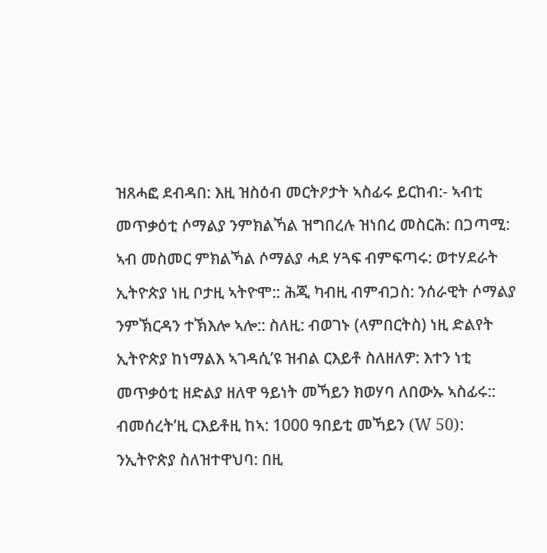ዝጸሓፎ ደብዳበ: እዚ ዝስዕብ መርትዖታት ኣስፊሩ ይርከብ:- ኣብቲ መጥቃዕቲ ሶማልያ ንምክልኻል ዝግበረሉ ዝነበረ መስርሕ: በጋጣሚ: ኣብ መስመር ምክልኻል ሶማልያ ሓደ ሃጓፍ ብምፍጣሩ: ወተሃደራት ኢትዮጵያ ነዚ ቦታዚ ኣትዮሞ:: ሕጂ ካብዚ ብምብጋስ: ንሰራዊት ሶማልያ ንምኽርዳን ተኽእሎ ኣሎ:: ስለዚ: ብወገኑ (ላምበርትስ) ነዚ ድልየት ኢትዮጵያ ከነማልእ ኣገዳሲ’ዩ ዝብል ርእይቶ ስለዘለዎ: እተን ነቲ መጥቃዕቲ ዘድልያ ዘለዋ ዓይነት መኻይን ክወሃባ ለበውኡ ኣስፊሩ:: ብመሰረት’ዚ ርእይቶዚ ከኣ: 1000 ዓበይቲ መኻይን (W 50): ንኢትዮጵያ ስለዝተዋህባ: በዚ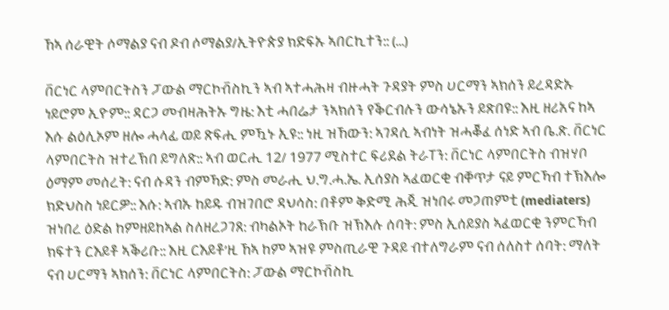ኸኣ ሰራዊት ሶማልያ ናብ ዶብ ሶማልያ/ኢትዮጵያ ክድፍኡ ኣበርኪተን:: (…)

ቨርነር ላምበርትስን ፓውል ማርኮቭስኪን ኣብ ኣተሓሕዛ ብዙሓት ጉዳያት ምስ ሀርማን ኣክሰን ይረዳድኡ ነይሮም ኢዮም:: ዳርጋ መብዛሕትኡ ግዜ: እቲ ሓበሬታ ንኣክሰን የቕርብሉን ውሳኔኡን ይጽበዩ:: እዚ ዘሪአና ከኣ እሱ ልዕሊኦም ዘሎ ሓላፊ ወይ ጽፍሒ ምዃኑ ኢዩ:: ነዚ ዝኸውን: ኣገዳሲ ኣብነት ዝሓቖፈ ሰነድ ኣብ ቤ.ጽ. ቨርነር ላምበርትስ ዝተረኽበ ይግለጽ:: ኣብ ወርሒ 12/ 1977 ሚስተር ፍሪደል ትራፐን: ቨርነር ላምበርትስ ብዝሃቦ ዕማም መሰረት: ናብ ሱዳን ብምኻድ: ምስ መራሒ ህ.ግ.ሓ.ኤ. ኢሰያስ ኣፈወርቂ ብቐጥታ ናይ ምርኻብ ተኽእሎ ክድህስስ ነይርዎ:: እሱ: ኣብኡ ከይዱ ብዝገበሮ ዳህሳስ: በቶም ቅድሚ ሕጂ ዝነበሩ መጋጠምቲ (mediaters) ዝነበረ ዕድል ከምዘይከኣል ስለዘረጋገጸ: ብካልኦት ከራኽቡ ዝኽእሉ ሰባት: ምስ ኢሰይያስ ኣፈወርቂ ንምርኻብ ክፍተን ርእይቶ ኣቕሪቡ:: እዚ ርእይቶ’ዚ ኸኣ ከም ኣዝዩ ምስጢራዊ ጉዳይ ብተለግራም ናብ ሰለስተ ሰባት: ማለት ናብ ሀርማን ኣክሰን: ቨርነር ላምበርትስ: ፓውል ማርኮቭስኪ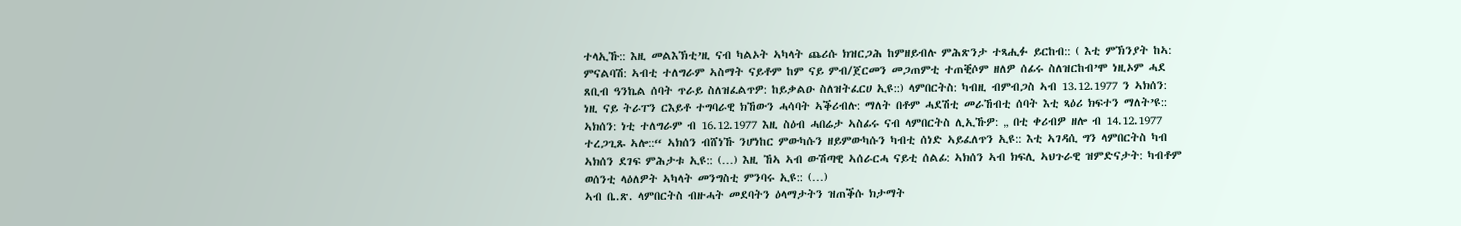ተላኢኹ:: እዚ መልእኽቲ’ዚ ናብ ካልኦት ኣካላት ጨሪሱ ክዝርጋሕ ከምዘይብሉ ምሕጽንታ ተጻሒፉ ይርከብ:: ( እቲ ምኽንያት ከኣ: ምናልባሽ: ኣብቲ ተለግራም ኣስማት ናይቶም ከም ናይ ምብ/ጀርመን መጋጠምቲ ተጠቒሶም ዘለዎ ሰፊሩ ስለዝርከብ’ሞ ነዚኦም ሓደ ጸቢብ ዓንኬል ሰባት ጥራይ ስለዝፈልጥዎ: ከይቃልዑ ስለዝትፈርሀ ኢዩ::) ላምበርትስ: ካብዚ ብምብጋስ ኣብ 13.12.1977 ን ኣክሰን: ነዚ ናይ ትራፐን ርእይቶ ተግባራዊ ክኸውን ሓሳባት ኣቕሪብሉ: ማለት በቶም ሓደሽቲ መራኸብቲ ሰባት እቲ ጻዕሪ ክፍተን ማለት’ዩ:: ኣክሰን: ነቲ ተለግራም ብ 16.12.1977 እዚ ስዕብ ሓበሬታ ኣስፊሩ ናብ ላምበርትስ ሊኢኹዎ: „ በቲ ቀሪብዎ ዘሎ ብ 14.12.1977 ተረጋጊጹ ኣሎ::“ ኣክሰን ብሸነኹ ንሆነከር ምውካሱን ዘይምውካሱን ካብቲ ሰነድ ኣይፈለጥን ኢዩ:: እቲ ኣገዳሲ ግን ላምበርትስ ካብ ኣክሰን ደገፍ ምሕታቱ ኢዩ:: (…) እዚ ኸኣ ኣብ ውሽጣዊ ኣሰራርሓ ናይቲ ሰልፊ: ኣክሰን ኣብ ክፍሊ ኣህጉራዊ ዝምድናታት: ካብቶም ወሰንቲ ላዕለዎት ኣካላት መንግስቲ ምንባሩ ኢዩ:: (…)
ኣብ ቤ.ጽ. ላምበርትስ ብዙሓት መደባትን ዕላማታትን ዝጠቕሱ ክታማት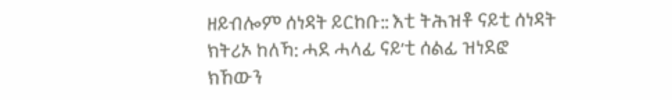ዘይብሎም ሰነዳት ይርከቡ:: እቲ ትሕዝቶ ናይቲ ሰነዳት ክትሪኦ ከለኻ: ሓደ ሓላፊ ናይ’ቲ ሰልፊ ዝነደፎ ክኸውን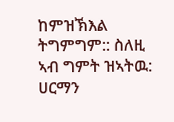ከምዝኽእል ትግምግም:: ስለዚ ኣብ ግምት ዝኣትዉ: ሀርማን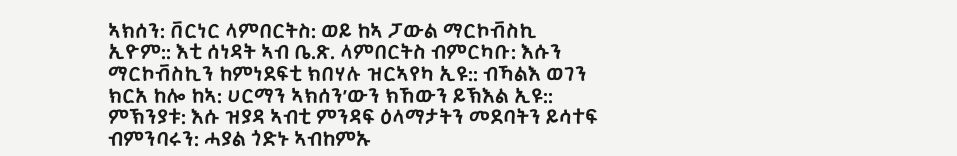ኣክሰን: ቨርነር ላምበርትስ: ወይ ከኣ ፓውል ማርኮቭስኪ ኢዮም:: እቲ ሰነዳት ኣብ ቤ.ጽ. ላምበርትስ ብምርካቡ: እሱን ማርኮቭስኪን ከምነደፍቲ ክበሃሉ ዝርኣየካ ኢዩ:: ብኻልእ ወገን ክርአ ከሎ ከኣ: ሀርማን ኣክሰን’ውን ክኸውን ይኽእል ኢዩ:: ምኽንያቱ: እሱ ዝያዳ ኣብቲ ምንዳፍ ዕላማታትን መደባትን ይሳተፍ ብምንባሩን: ሓያል ጎድኑ ኣብከምኡ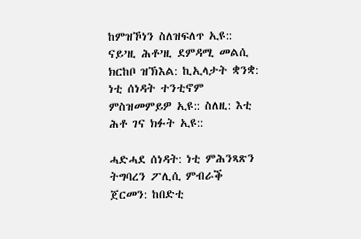ከምዝኾነን ስለዝፍለጥ ኢዩ:: ናይ’ዚ ሕቶ’ዚ ደምዳሚ መልሲ ክርከቦ ዝኽእል: ኪኢላታት ቋንቋ: ነቲ ሰነዳት ተንቲኖም ምስዝመምይዎ ኢዩ:: ስለዚ: እቲ ሕቶ ገና ክፉት ኢዩ::

ሓድሓደ ሰነዳት: ነቲ ምሕንጻጽን ትግባረን ፖሊሲ ምብራቕ ጀርመን: ከበድቲ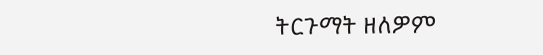ትርጉማት ዘለዎም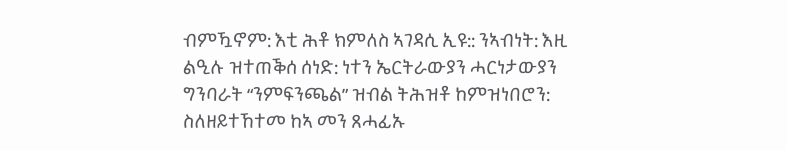ብምዃኖም: እቲ ሕቶ ክምለስ ኣገዳሲ ኢዩ:: ንኣብነት: እዚ ልዒሉ ዝተጠቕሰ ሰነድ: ነተን ኤርትራውያን ሓርነታውያን ግንባራት “ንምፍንጫል” ዝብል ትሕዝቶ ከምዝነበሮን: ስለዘይተኸተመ ከኣ መን ጸሓፊኡ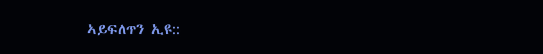ኣይፍለጥን ኢዩ::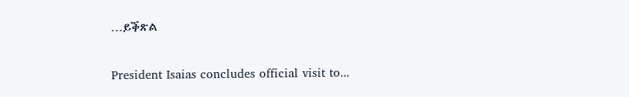…ይቕጽል

President Isaias concludes official visit to...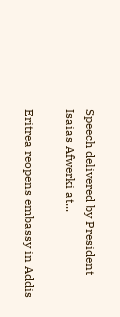Speech delivered by President Isaias Afwerki at...

Eritrea reopens embassy in Addis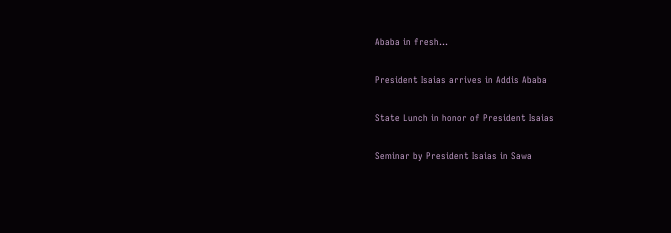Ababa in fresh...

President Isaias arrives in Addis Ababa

State Lunch in honor of President Isaias

Seminar by President Isaias in Sawa